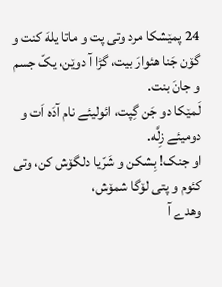24 پمێشکا مرد وتی پت و ماتا یلهَ کنت و گۆن جَنا هئوارَ بیت، گڑا آ دوێن، یکّ جسم و جانَ بنت.
لَمێکا دو جَن گِپت، ائولیئے نام آدَه اَت و دومیئے زِلَّه.
او جنک! بِشکن و شَرّیا دلگۆش کن، وتی کئوم و پتی لۆگا شمۆش،
وهدے آ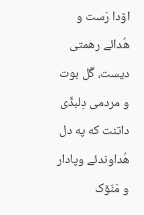اۆدا رَست و هُدائے رهمتی دیست، گَل بوت و مردمی دِلبڈّی داتنت که په دل هُداوندئے وپادار و مَنّۆک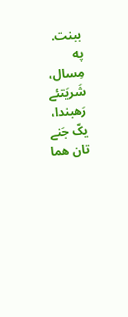ببنت.
په مِسال، شَریَتئے رَهبندا، یکّ جَنے تان هما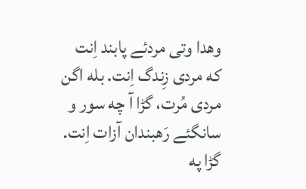وهدا وتی مردئے پابند اِنت که مردی زِندگ اِنت. بله اگن مردی مُرت، گڑا آ چه سور و سانگئے رَهبندان آزات اِنت.
گڑا په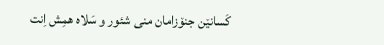کَسانێن جنۆزامان منی شئور و سَلاه همِش اِنت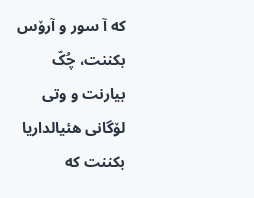که آ سور و آرۆس بکننت، چُکّ بیارنت و وتی لۆگانی هئیالداریا بکننت که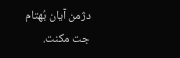دژمن آیان بُهتام جت مکنت.